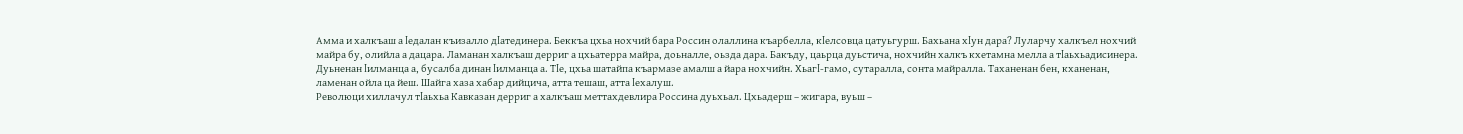Амма и халкъаш а ӏедалан къизалло дӏатединера. Беккъа цхьа нохчий бара Россин олаллина къарбелла, кӏелсовца цатуьгурш. Бахьана хӏун дара? Луларчу халкъел нохчий майра бу, олийла а дацара. Ламанан халкъаш дерриг а цхьатерра майра, доьналле, оьзда дара. Бакъду, цаьрца дуьстича, нохчийн халкъ кхетамна мелла а тӏаьхьадисинера. Дуьненан ӏилманца а, бусалба динан ӏилманца а. Тӏе, цхьа шатайпа къармазе амалш а йара нохчийн. Хьагӏ-гамо, сутаралла, сонта майралла. Таханенан бен, кханенан, ламенан ойла ца йеш. Шайга хаза хабар дийцича, атта тешаш, атта ӏехалуш.
Революци хиллачул тӏаьхьа Кавказан дерриг а халкъаш меттахдевлира Россина дуьхьал. Цхьадерш – жигара, вуьш –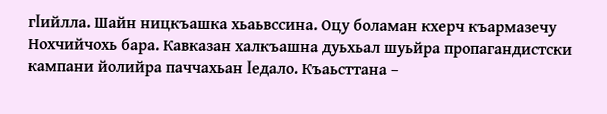гӏийлла. Шайн ницкъашка хьаьвссина. Оцу боламан кхерч къармазечу Нохчийчохь бара. Кавказан халкъашна дуьхьал шуьйра пропагандистски кампани йолийра паччахьан ӏедало. Къаьсттана –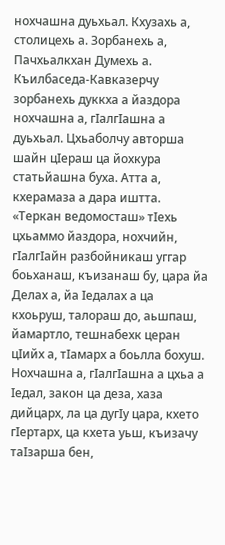нохчашна дуьхьал. Кхузахь а, столицехь а. Зорбанехь а, Пачхьалкхан Думехь а.
Къилбаседа-Кавказерчу зорбанехь дуккха а йаздора нохчашна а, гӏалгӏашна а дуьхьал. Цхьаболчу авторша шайн цӏераш ца йохкура статьйашна буха. Атта а, кхерамаза а дара иштта. «Теркан ведомосташ» тӏехь цхьаммо йаздора, нохчийн, гӏалгӏайн разбойникаш уггар боьханаш, къизанаш бу, цара йа Делах а, йа ӏедалах а ца кхоьруш, талораш до, аьшпаш, йамартло, тешнабехк церан цӏийх а, тӏамарх а боьлла бохуш. Нохчашна а, гӏалгӏашна а цхьа а ӏедал, закон ца деза, хаза дийцарх, ла ца дугӏу цара, кхето гӏертарх, ца кхета уьш, къизачу таӏзарша бен,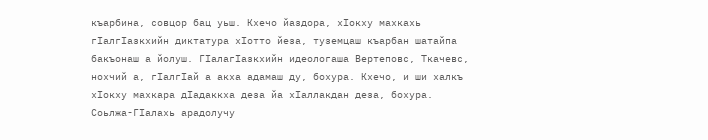къарбина, совцор бац уьш. Кхечо йаздора, хӏокху махкахь гӏалгӏазкхийн диктатура хӏотто йеза, туземцаш къарбан шатайпа бакъонаш а йолуш. Гӏалагӏазкхийн идеологаша Вертеповс, Ткачевс, нохчий а, гӏалгӏай а акха адамаш ду, бохура. Кхечо, и ши халкъ хӏокху махкара дӏадаккха деза йа хӏаллакдан деза, бохура.
Соьлжа-Гӏалахь арадолучу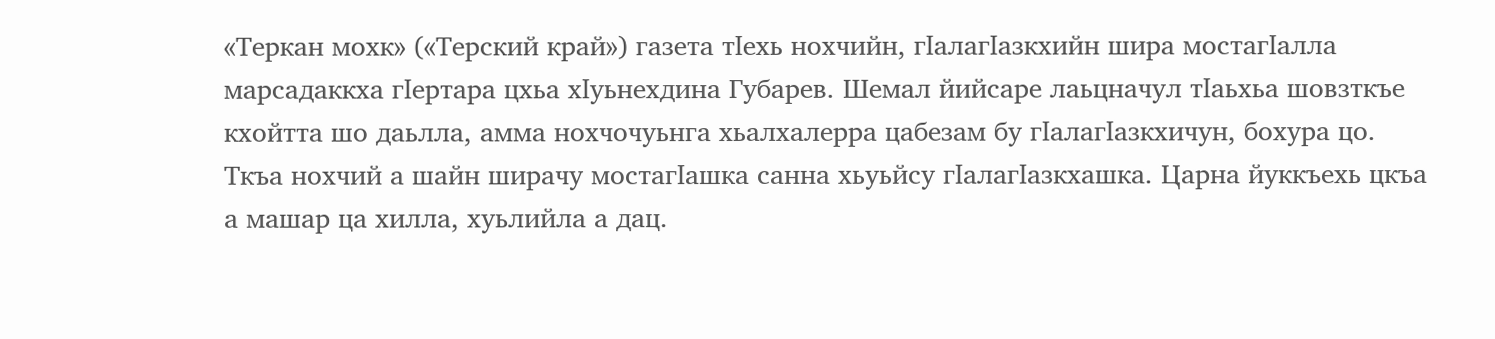«Теркан мохк» («Терский край») газета тӏехь нохчийн, гӏалагӏазкхийн шира мостагӏалла марсадаккха гӏертара цхьа хӏуьнехдина Губарев. Шемал йийсаре лаьцначул тӏаьхьа шовзткъе кхойтта шо даьлла, амма нохчочуьнга хьалхалерра цабезам бу гӏалагӏазкхичун, бохура цо. Ткъа нохчий а шайн ширачу мостагӏашка санна хьуьйсу гӏалагӏазкхашка. Царна йуккъехь цкъа а машар ца хилла, хуьлийла а дац.